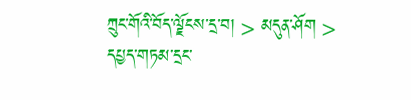ཀྲུང་གོའི་བོད་ལྗོངས་དྲ་བ། > མདུན་ཤོག > དཔྱད་གཏམ་དྲང་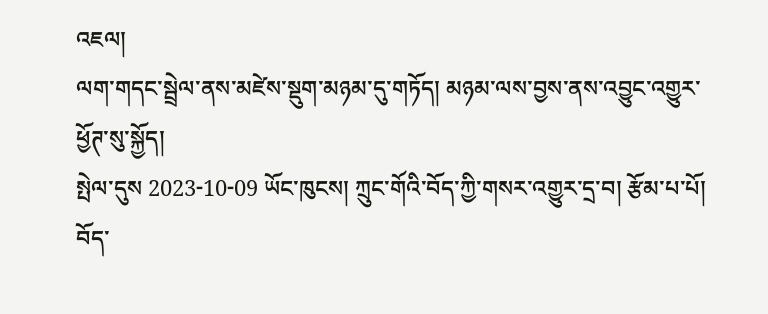འཇལ།
ལག་གདང་སྦྲེལ་ནས་མཛེས་སྡུག་མཉམ་དུ་གཏོད། མཉམ་ལས་བྱས་ནས་འབྱུང་འགྱུར་ཕྱོཊ་སུ་སྐྱོད།
སྤེལ་དུས 2023-10-09 ཡོང་ཁུངས། ཀྲུང་གོའི་བོད་ཀྱི་གསར་འགྱུར་དྲ་བ། རྩོམ་པ་པོ། བོད་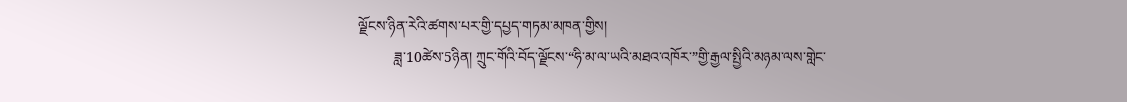ལྗོངས་ཉིན་རེའི་ཚགས་པར་གྱི་དཔྱད་གཏམ་མཁན་གྱིས།
          ཟླ་10ཚེས་5ཉིན། ཀྲུང་གོའི་བོད་ལྗོངས་“ཧི་མ་ལ་ཡའི་མཐའ་འཁོར་”གྱི་རྒྱལ་སྤྱིའི་མཉམ་ལས་གླེང་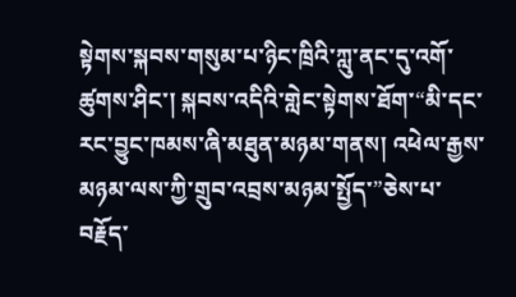སྟེགས་སྐབས་གསུམ་པ་ཉིང་ཁྲིའི་ཀླུ་ནང་དུ་འགོ་ཚུགས་ཤིང་། སྐབས་འདིའི་གླེང་སྟེགས་ཐོག་“མི་དང་རང་བྱུང་ཁམས་ཞི་མཐུན་མཉམ་གནས། འཕེལ་རྒྱས་མཉམ་ལས་ཀྱི་གྲུབ་འབྲས་མཉམ་སྤྱོད་”ཅེས་པ་བརྗོད་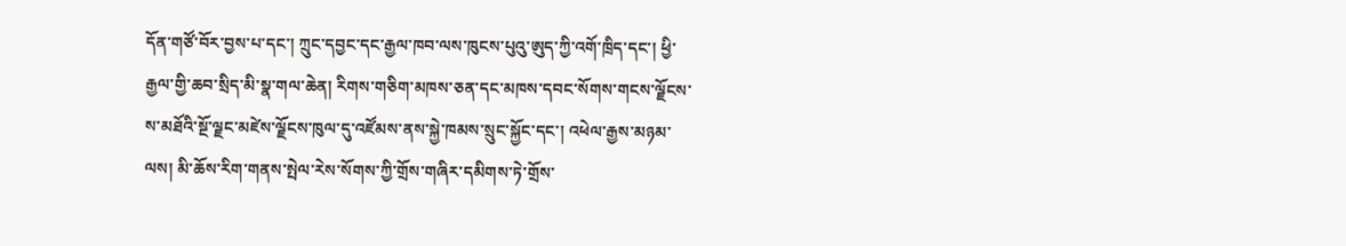དོན་གཙོ་བོར་བྱས་པ་དང་། ཀྲུང་དབྱང་དང་རྒྱལ་ཁབ་ལས་ཁུངས་པུའུ་ཨུད་ཀྱི་འགོ་ཁྲིད་དང་། ཕྱི་རྒྱལ་གྱི་ཆབ་སྲིད་མི་སྣ་གལ་ཆེན། རིགས་གཅིག་མཁས་ཅན་དང་མཁས་དབང་སོགས་གངས་ལྗོངས་ས་མཐོའི་སྔོ་ལྗང་མཛེས་ལྗོངས་ཁུལ་དུ་འཛོམས་ནས་སྐྱེ་ཁམས་སྲུང་སྐྱོང་དང་། འཕེལ་རྒྱས་མཉམ་ལས། མི་ཆོས་རིག་གནས་སྤེལ་རེས་སོགས་ཀྱི་གྲོས་གཞིར་དམིགས་ཏེ་གྲོས་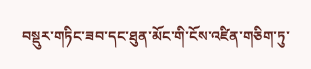བསྡུར་གཏིང་ཟབ་དང་ཐུན་མོང་གི་ངོས་འཛིན་གཅིག་ཏུ་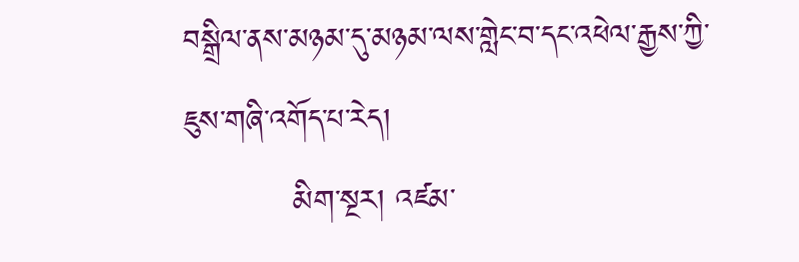བསྒྲིལ་ནས་མཉམ་དུ་མཉམ་ལས་གླེང་བ་དང་འཕེལ་རྒྱས་ཀྱི་ཇུས་གཞི་འགོད་པ་རེད།
          མིག་སྔར། འཛམ་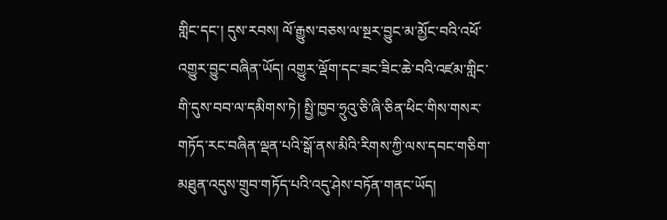གླིང་དང་། དུས་རབས། ལོ་རྒྱུས་བཅས་ལ་སྔར་བྱུང་མ་མྱོང་བའི་འཕོ་འགྱུར་བྱུང་བཞིན་ཡོད། འགྱུར་ལྡོག་དང་ཟང་ཟིང་ཆེ་བའི་འཛམ་གླིང་གི་དུས་བབ་ལ་དམིགས་ཏེ། སྤྱི་ཁྱབ་ཧྲུའུ་ཅི་ཞི་ཅིན་ཕིང་གིས་གསར་གཏོད་རང་བཞིན་ལྡན་པའི་སྒོ་ནས་མིའི་རིགས་ཀྱི་ལས་དབང་གཅིག་མཐུན་འདུས་གྲུབ་གཏོད་པའི་འདུ་ཤེས་བཏོན་གནང་ཡོད།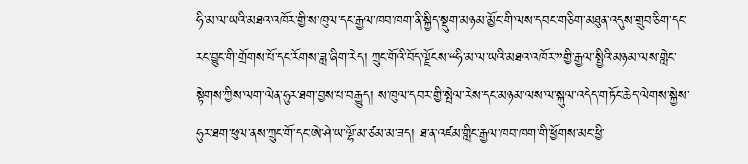ཧི་མ་ལ་ཡའི་མཐའ་འཁོར་གྱི་ས་ཁུལ་དང་རྒྱལ་ཁབ་ཁག་ནི་སྐྱིད་སྡུག་མཉམ་མྱོང་གི་ལས་དབང་གཅིག་མཐུན་འདུས་གྲུབ་ཅིག་དང་རང་བྱུང་གི་གྲོགས་པོ་དང་རོགས་ཟླ་ཞིག་རེད། ཀྲུང་གོའི་བོད་ལྗོངས་“ཧི་མ་ལ་ཡའི་མཐའ་འཁོར་”གྱི་རྒྱལ་སྤྱིའི་མཉམ་ལས་གླེང་སྟེགས་ཀྱིས་ལག་ལེན་ཧུར་ཐག་བྱས་པ་བརྒྱུད། ས་ཁུལ་དབར་གྱི་སྤེལ་རེས་དང་མཉམ་ལས་ལ་སྐུལ་འདེད་གཏོང་ཆེད་ལེགས་སྐྱེས་ཧུར་ཐག་ཕུལ་ནས་ཀྲུང་གོ་དང་ཨེ་ཤེ་ཡ་ལྷོ་མ་ཙམ་མ་ཟད། ཐ་ན་འཛམ་གླིང་རྒྱལ་ཁབ་ཁག་གི་ཕྱོགས་མང་ཕྱི་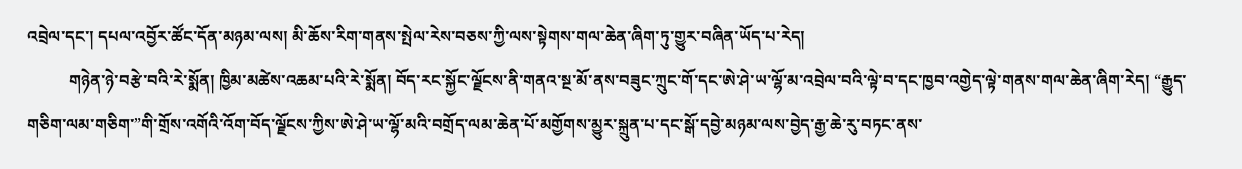འབྲེལ་དང་། དཔལ་འབྱོར་ཚོང་དོན་མཉམ་ལས། མི་ཆོས་རིག་གནས་སྤེལ་རེས་བཅས་ཀྱི་ལས་སྟེགས་གལ་ཆེན་ཞིག་ཏུ་གྱུར་བཞིན་ཡོད་པ་རེད།
          གཉེན་ཉེ་བརྩེ་བའི་རེ་སྨོན། ཁྱིམ་མཚེས་འཆམ་པའི་རེ་སྨོན། བོད་རང་སྐྱོང་ལྗོངས་ནི་གནའ་སྔ་མོ་ནས་བཟུང་ཀྲུང་གོ་དང་ཨེ་ཤེ་ཡ་ལྷོ་མ་འབྲེལ་བའི་ལྟེ་བ་དང་ཁྱབ་འགྱེད་ལྟེ་གནས་གལ་ཆེན་ཞིག་རེད། “རྒྱུད་གཅིག་ལམ་གཅིག་”གི་གྲོས་འགོའི་འོག་བོད་ལྗོངས་ཀྱིས་ཨེ་ཤེ་ཡ་ལྷོ་མའི་བགྲོད་ལམ་ཆེན་པོ་མགྱོགས་མྱུར་སྐྲུན་པ་དང་སྒོ་དབྱེ་མཉམ་ལས་བྱེད་རྒྱ་ཆེ་རུ་བཏང་ནས་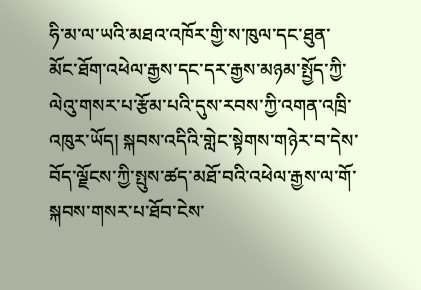ཧི་མ་ལ་ཡའི་མཐའ་འཁོར་གྱི་ས་ཁུལ་དང་ཐུན་མོང་ཐོག་འཕེལ་རྒྱས་དང་དར་རྒྱས་མཉམ་སྤྱོད་ཀྱི་ལེའུ་གསར་པ་རྩོམ་པའི་དུས་རབས་ཀྱི་འགན་འཁྲི་འཁུར་ཡོད། སྐབས་འདིའི་གླེང་སྟེགས་གཉེར་བ་དེས་བོད་ལྗོངས་ཀྱི་སྤུས་ཚད་མཐོ་བའི་འཕེལ་རྒྱས་ལ་གོ་སྐབས་གསར་པ་ཐོབ་ངེས་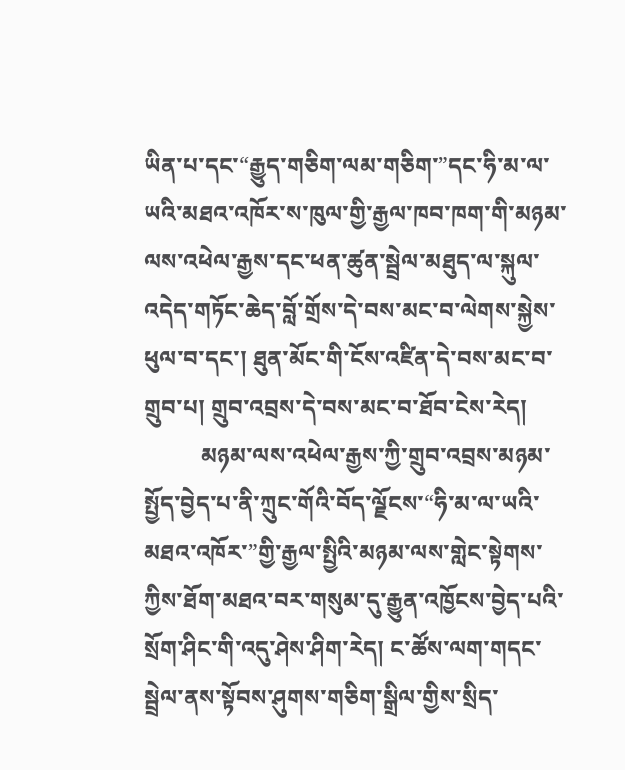ཡིན་པ་དང་“རྒྱུད་གཅིག་ལམ་གཅིག་”དང་ཧི་མ་ལ་ཡའི་མཐའ་འཁོར་ས་ཁུལ་གྱི་རྒྱལ་ཁབ་ཁག་གི་མཉམ་ལས་འཕེལ་རྒྱས་དང་ཕན་ཚུན་སྦྲེལ་མཐུད་ལ་སྐུལ་འདེད་གཏོང་ཆེད་བློ་གྲོས་དེ་བས་མང་བ་ལེགས་སྐྱེས་ཕུལ་བ་དང་། ཐུན་མོང་གི་ངོས་འཛིན་དེ་བས་མང་བ་གྲུབ་པ། གྲུབ་འབྲས་དེ་བས་མང་བ་ཐོབ་ངེས་རེད།
          མཉམ་ལས་འཕེལ་རྒྱས་ཀྱི་གྲུབ་འབྲས་མཉམ་སྤྱོད་བྱེད་པ་ནི་ཀྲུང་གོའི་བོད་ལྗོངས་“ཧི་མ་ལ་ཡའི་མཐའ་འཁོར་”གྱི་རྒྱལ་སྤྱིའི་མཉམ་ལས་གླེང་སྟེགས་ཀྱིས་ཐོག་མཐའ་བར་གསུམ་དུ་རྒྱུན་འཁྱོངས་བྱེད་པའི་སྲོག་ཤིང་གི་འདུ་ཤེས་ཤིག་རེད། ང་ཚོས་ལག་གདང་སྦྲེལ་ནས་སྟོབས་ཤུགས་གཅིག་སྒྲིལ་གྱིས་སྲིད་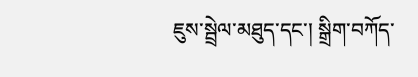ཇུས་སྦྲེལ་མཐུད་དང་། སྒྲིག་བཀོད་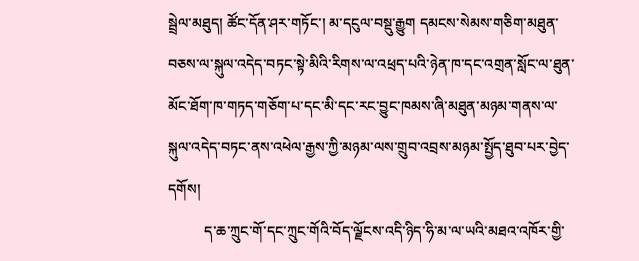སྦྲེལ་མཐུད། ཚོང་དོན་ཤར་གཏོང་། མ་དངུལ་བསྡུ་རྒྱུག དམངས་སེམས་གཅིག་མཐུན་བཅས་ལ་སྐུལ་འདེད་བཏང་སྟེ་མིའི་རིགས་ལ་འཕྲད་པའི་ཉེན་ཁ་དང་འགྲན་སློང་ལ་ཐུན་མོང་ཐོག་ཁ་གཏད་གཅོག་པ་དང་མི་དང་རང་བྱུང་ཁམས་ཞི་མཐུན་མཉམ་གནས་ལ་སྐུལ་འདེད་བཏང་ནས་འཕེལ་རྒྱས་ཀྱི་མཉམ་ལས་གྲུབ་འབྲས་མཉམ་སྤྱོད་ཐུབ་པར་བྱེད་དགོས།
          ད་ཆ་ཀྲུང་གོ་དང་ཀྲུང་གོའི་བོད་ལྗོངས་འདི་ཉིད་ཧི་མ་ལ་ཡའི་མཐའ་འཁོར་གྱི་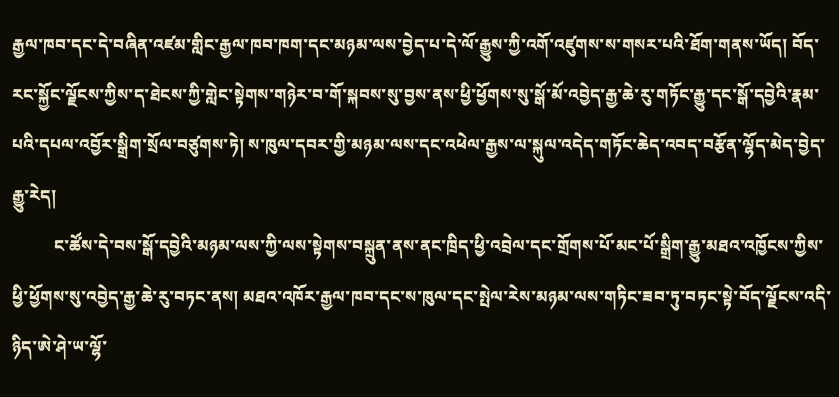རྒྱལ་ཁབ་དང་དེ་བཞིན་འཛམ་གླིང་རྒྱལ་ཁབ་ཁག་དང་མཉམ་ལས་བྱེད་པ་དེ་ལོ་རྒྱུས་ཀྱི་འགོ་འཛུགས་ས་གསར་པའི་ཐོག་གནས་ཡོད། བོད་རང་སྐྱོང་ལྗོངས་ཀྱིས་ད་ཐེངས་ཀྱི་གླེང་སྟེགས་གཉེར་བ་གོ་སྐབས་སུ་བྱས་ནས་ཕྱི་ཕྱོགས་སུ་སྒོ་མོ་འབྱེད་རྒྱ་ཆེ་རུ་གཏོང་རྒྱུ་དང་སྒོ་དབྱེའི་རྣམ་པའི་དཔལ་འབྱོར་སྒྲིག་སྲོལ་བཙུགས་ཏེ། ས་ཁུལ་དབར་གྱི་མཉམ་ལས་དང་འཕེལ་རྒྱས་ལ་སྐུལ་འདེད་གཏོང་ཆེད་འབད་བརྩོན་ལྷོད་མེད་བྱེད་རྒྱུ་རེད།
          ང་ཚོས་དེ་བས་སྒོ་དབྱེའི་མཉམ་ལས་ཀྱི་ལས་སྟེགས་བསྐྲུན་ནས་ནང་ཁྲིད་ཕྱི་འབྲེལ་དང་གྲོགས་པོ་མང་པོ་སྒྲིག་རྒྱུ་མཐའ་འཁྱོངས་ཀྱིས་ཕྱི་ཕྱོགས་སུ་འབྱེད་རྒྱ་ཆེ་རུ་བཏང་ནས། མཐའ་འཁོར་རྒྱལ་ཁབ་དང་ས་ཁུལ་དང་སྤེལ་རེས་མཉམ་ལས་གཏིང་ཟབ་ཏུ་བཏང་སྟེ་བོད་ལྗོངས་འདི་ཉིད་ཨེ་ཤེ་ཡ་ལྷོ་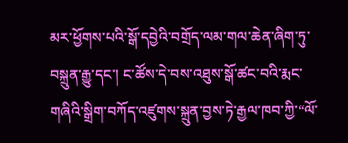མར་ཕྱོགས་པའི་སྒོ་དབྱེའི་བགྲོད་ལམ་གལ་ཆེན་ཞིག་ཏུ་བསྐྲུན་རྒྱུ་དང་། ང་ཚོས་དེ་བས་འཐུས་སྒོ་ཚང་བའི་རྨང་གཞིའི་སྒྲིག་བཀོད་འཛུགས་སྐྲུན་བྱས་ཏེ་རྒྱལ་ཁབ་ཀྱི་“ལོ་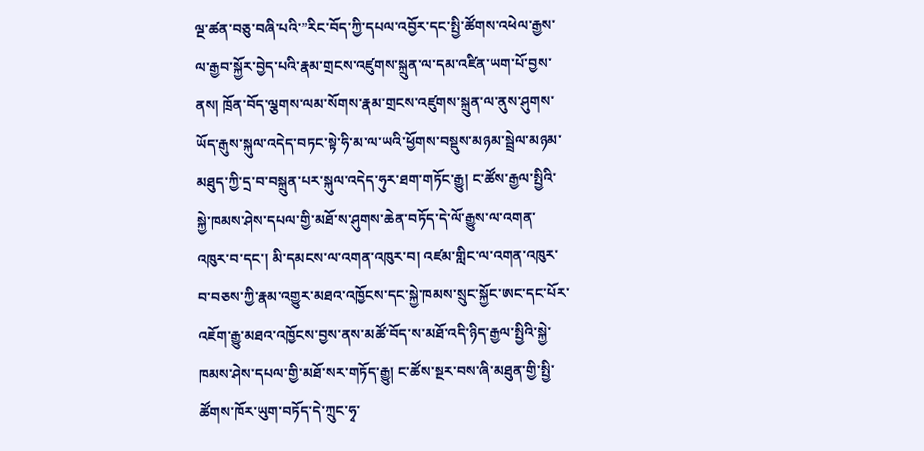ལྔ་ཚན་བཅུ་བཞི་པའི་”རིང་བོད་ཀྱི་དཔལ་འབྱོར་དང་སྤྱི་ཚོགས་འཕེལ་རྒྱས་ལ་རྒྱབ་སྐྱོར་བྱེད་པའི་རྣམ་གྲངས་འཛུགས་སྐྲུན་ལ་དམ་འཛིན་ཡག་པོ་བྱས་ནས། ཁྲོན་བོད་ལྕགས་ལམ་སོགས་རྣམ་གྲངས་འཛུགས་སྐྲུན་ལ་ནུས་ཤུགས་ཡོད་རྒུས་སྐུལ་འདེད་བཏང་སྟེ་ཧི་མ་ལ་ཡའི་ཕྱོགས་བསྡུས་མཉམ་སྦྲེལ་མཉམ་མཐུད་ཀྱི་དྲ་བ་བསྐྲུན་པར་སྐུལ་འདེད་ཧུར་ཐག་གཏོང་རྒྱུ། ང་ཚོས་རྒྱལ་སྤྱིའི་སྐྱེ་ཁམས་ཤེས་དཔལ་གྱི་མཐོ་ས་ཤུགས་ཆེན་བཏོད་དེ་ལོ་རྒྱུས་ལ་འགན་འཁུར་བ་དང་། མི་དམངས་ལ་འགན་འཁུར་བ། འཛམ་གླིང་ལ་འགན་འཁུར་བ་བཅས་ཀྱི་རྣམ་འགྱུར་མཐའ་འཁྱོངས་དང་སྐྱེ་ཁམས་སྲུང་སྐྱོང་ཨང་དང་པོར་འཇོག་རྒྱུ་མཐའ་འཁྱོངས་བྱས་ནས་མཚོ་བོད་ས་མཐོ་འདི་ཉིད་རྒྱལ་སྤྱིའི་སྐྱེ་ཁམས་ཤེས་དཔལ་གྱི་མཐོ་སར་གཏོད་རྒྱུ། ང་ཚོས་སྔར་བས་ཞི་མཐུན་གྱི་སྤྱི་ཚོགས་ཁོར་ཡུག་བཏོད་དེ་ཀྲུང་ཧྭ་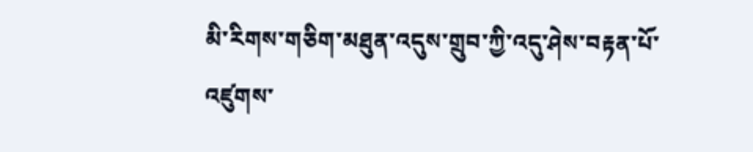མི་རིགས་གཅིག་མཐུན་འདུས་གྲུབ་ཀྱི་འདུ་ཤེས་བརྟན་པོ་འཛུགས་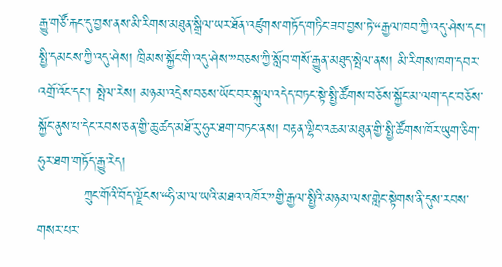རྒྱུ་གཙོ་རྐང་དུ་བྱས་ནས་མི་རིགས་མཐུན་སྒྲིལ་ཡར་ཐོན་འཛུགས་གཏོད་གཏིང་ཟབ་བྱས་ཏེ་“རྒྱལ་ཁབ་ཀྱི་འདུ་ཤེས་དང་། སྤྱི་དམངས་ཀྱི་འདུ་ཤེས། ཁྲིམས་སྐྱོང་གི་འདུ་ཤེས་”བཅས་ཀྱི་སློབ་གསོ་རྒྱུན་མཐུད་སྤེལ་ནས། མི་རིགས་ཁག་དབར་འགྲོ་འོང་དང་། སྤེལ་རེས། མཉམ་འདྲེས་བཅས་ཡོང་བར་སྐུལ་འདེད་བཏང་སྟེ་སྤྱི་ཚོགས་བཅོས་སྐྱོང་མ་ལག་དང་བཅོས་སྐྱོང་ནུས་པ་དེང་རབས་ཅན་གྱི་ཆུ་ཚད་མཐོ་རུ་ཧུར་ཐག་བཏང་ནས། བརྟན་ལྷིང་འཆམ་མཐུན་གྱི་སྤྱི་ཚོགས་ཁོར་ཡུག་ཅིག་ཧུར་ཐག་གཏོད་རྒྱུ་རེད།
          ཀྲུང་གོའི་བོད་ལྗོངས་“ཧི་མ་ལ་ཡའི་མཐའ་འཁོར་”གྱི་རྒྱལ་སྤྱིའི་མཉམ་ལས་གླེང་སྟེགས་ནི་དུས་རབས་གསར་པར་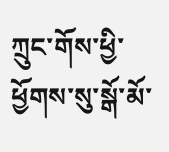ཀྲུང་གོས་ཕྱི་ཕྱོགས་སུ་སྒོ་མོ་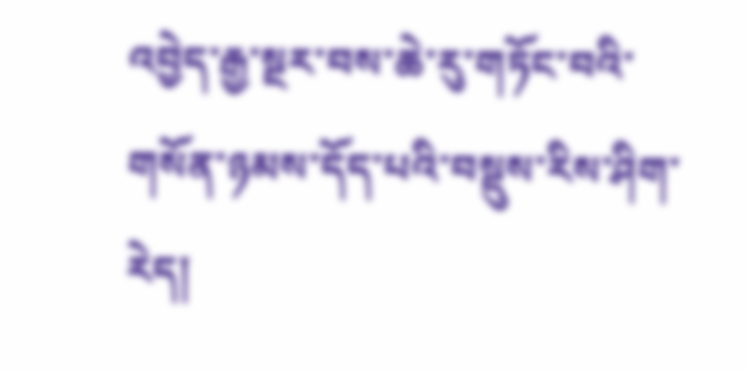འབྱེད་རྒྱ་སྔར་བས་ཆེ་རུ་གཏོང་བའི་གསོན་ཉམས་དོད་པའི་བསྡུས་རིས་ཤིག་རེད།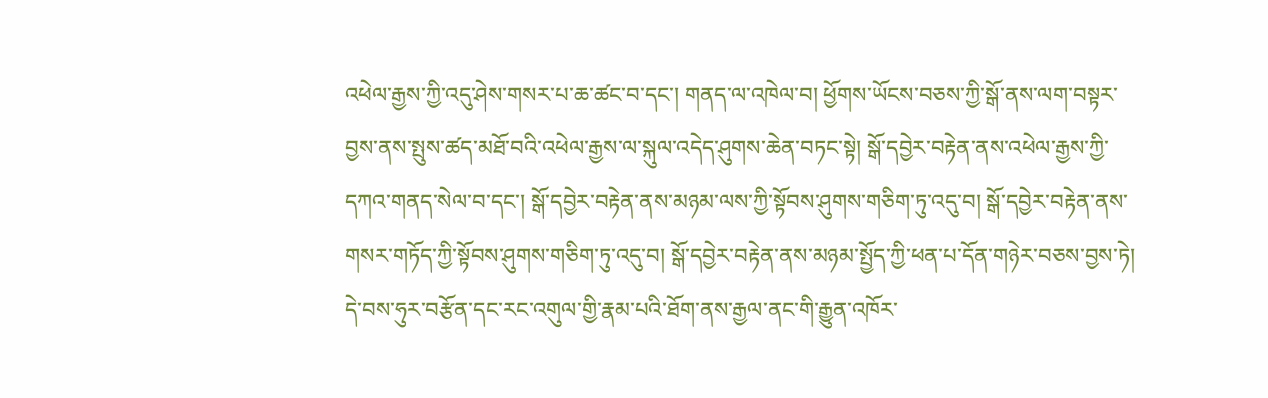འཕེལ་རྒྱས་ཀྱི་འདུ་ཤེས་གསར་པ་ཆ་ཚང་བ་དང་། གནད་ལ་འཁེལ་བ། ཕྱོགས་ཡོངས་བཅས་ཀྱི་སྒོ་ནས་ལག་བསྟར་བྱས་ནས་སྤུས་ཚད་མཐོ་བའི་འཕེལ་རྒྱས་ལ་སྐུལ་འདེད་ཤུགས་ཆེན་བཏང་སྟེ། སྒོ་དབྱེར་བརྟེན་ནས་འཕེལ་རྒྱས་ཀྱི་དཀའ་གནད་སེལ་བ་དང་། སྒོ་དབྱེར་བརྟེན་ནས་མཉམ་ལས་ཀྱི་སྟོབས་ཤུགས་གཅིག་ཏུ་འདུ་བ། སྒོ་དབྱེར་བརྟེན་ནས་གསར་གཏོད་ཀྱི་སྟོབས་ཤུགས་གཅིག་ཏུ་འདུ་བ། སྒོ་དབྱེར་བརྟེན་ནས་མཉམ་སྤྱོད་ཀྱི་ཕན་པ་དོན་གཉེར་བཅས་བྱས་ཏེ། དེ་བས་ཧུར་བརྩོན་དང་རང་འགུལ་གྱི་རྣམ་པའི་ཐོག་ནས་རྒྱལ་ནང་གི་རྒྱུན་འཁོར་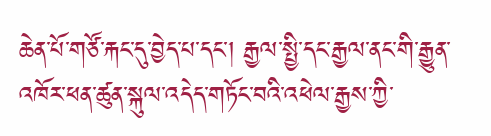ཆེན་པོ་གཙོ་རྐང་དུ་བྱེད་པ་དང་། རྒྱལ་སྤྱི་དང་རྒྱལ་ནང་གི་རྒྱུན་འཁོར་ཕན་ཚུན་སྐུལ་འདེད་གཏོང་བའི་འཕེལ་རྒྱས་ཀྱི་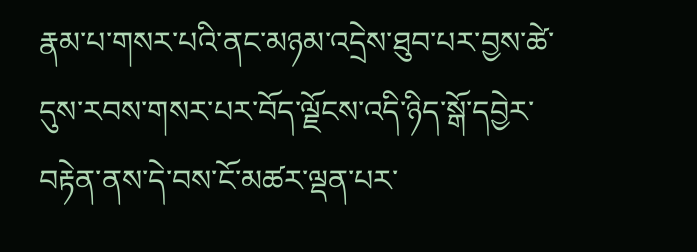རྣམ་པ་གསར་པའི་ནང་མཉམ་འདྲེས་ཐུབ་པར་བྱས་ཚེ་དུས་རབས་གསར་པར་བོད་ལྗོངས་འདི་ཉིད་སྒོ་དབྱེར་བརྟེན་ནས་དེ་བས་ངོ་མཚར་ལྡན་པར་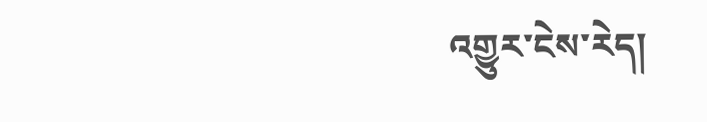འགྱུར་ངེས་རེད།